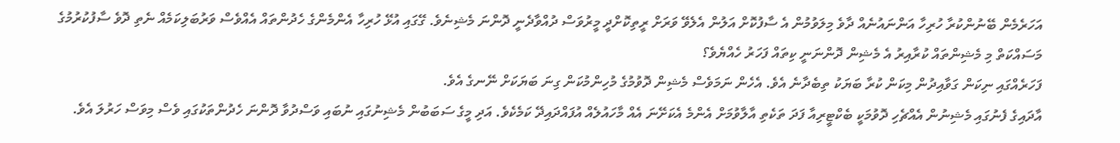އަހަރެމެން ބޭނުންކުރާ ހުރިހާ އަންނައުނެއް ދާވެ މިލަވުމުން އެ ސާފުކޮށް އަލުން އެލެވޭ ވަރަށް ރީތިކޮށްދީ މީރުވަސް ދުއްވާދެނީ ދޮންނަ މެޝިނެވެ. ގޭގައި އުޅޭ ހުރިހާ އެންމެންގެ ހެދުންތައް އެއްވެސް ވަރުބަލިކަމެއް ނެތި ދޮވެ ސާފުކުރުމުގެ މަސައްކަތް މި މެޝިންތައް ކުރާއިރު އެ މެޝިން ދޮންނަނީ ކިތައް ފަހަރު ހެއްޔެވެ؟
ފަހަރެއްގައި ނިކަން ގަވާއިދުން މިކަން ކުރާ ބަޔަކު ތިބެދާނެ އެވެ. އެހެން ނަމަވެސް މެޝިން ދޮވުމުގެ މުހިންމުކަން ގިނަ ބަޔަކަށް ނޭނގެ އެވެ.
އާދައިގެ ފެނުގައި މެޝިނުން އެއްޗެހި ދޮވުމަކީ ބެކްޓީރިއާ ފަދަ ތަކެތި އާލާވުމަށް އެންމެ އެކަށޭނަ އެއް މާހައުލެއް އުފައްދައިދޭ ކަމެކެވެ. އަދި މީގެ ސަބަބުން މެޝިނުގައި ނުބައި ވަސްދުވާ ދޮންނަ ހެދުންތަކުގައި ވެސް މިވަސް ހަރުލަ އެވެ.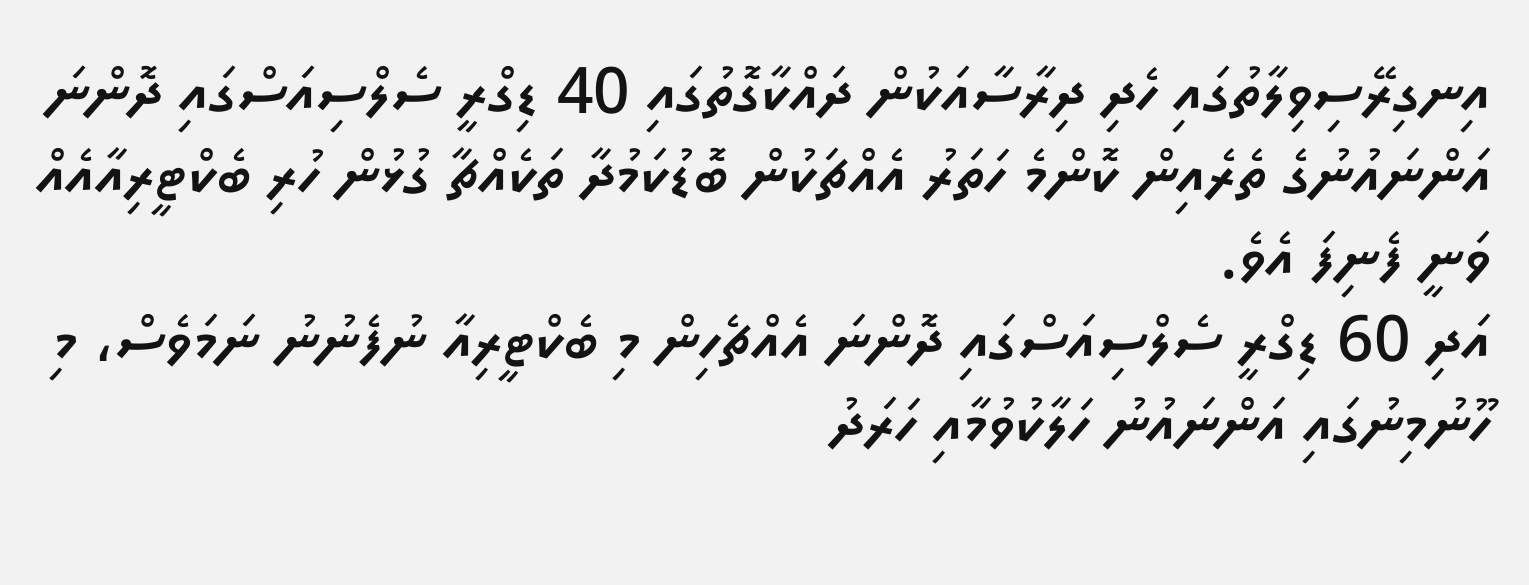އިނގިރޭސިވިލާތުގައި ހެދި ދިރާސާއަކުން ދައްކާގޮތުގައި 40 ޑިގްރީ ސެލްސިއަސްގައި ދޮންނަ އަންނައުނުގެ ތެރެއިން ކޮންމެ ހަތަރު އެއްޗަކުން ބޮޑުކަމުދާ ތަކެއްޗާ ގުޅުން ހުރި ބެކްޓީރިއާއެއް ވަނީ ފެނިފަ އެވެ.
އަދި 60 ޑިގްރީ ސެލްސިއަސްގައި ދޮންނަ އެއްޗެހިން މި ބެކްޓީރިއާ ނުފެނުނު ނަމަވެސް، މި ހޫނުމިނުގައި އަންނައުނު ހަލާކުވުމާއި ހަރަދު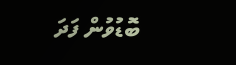ބޮޑުވުން ފަދަ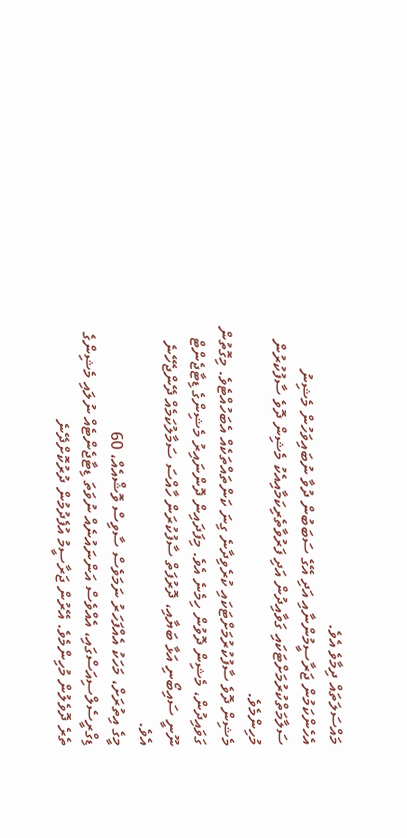މައްސަލަތައް ދިމާވެ އެވެ.
އެހެންކަމުން ޖަރާސީމުންނާއި އަދި އޭގެ ސަބަބުން ދުވާ ނުބައިވަހުން މެޝިނު ސަލާމަތްކުރުމަށްޓަކައި ގަވާއިދުން އަދި ފަރުވާތެރިކަމާއިއެކު މެޝިން ދޮވެ ސާފުކުރުން މުހިންމެވެ.
މެޝިން ދޮވެ ސާފުކުރުމަށްޓަކައި ކުރެވިދާނެ ގިނަ ކަންތައްތަކެއް އެބަހުއްޓެވެ. މިގޮތުން ގަވައިދުން، މެޝިން ދޮވުން ހިމެނެ އެވެ. މިފަދައިން ދޮންނައިރު މެޝިންގެ ޑިޓާޖެންޓް ނޫނީ ސައިބޯނި އަޅާ ބަޔާއި، ދޮރުފަތް ސާފުކުރަން ހާއްސަ ސަމާލުކަމެއް ދޭންޖެހޭނެ އެވެ.
މީގެ އިތުރަށް، މަހަކު އެއްފަހަރު ނަމަވެސް ސާވިސް ވޮޝްއެއް، 60 ޑިގްރީސެލްސިއަސްގައި، އެއްވެސް އަންނައުނެއް ނުވަތަ ޑިޓާޖެންޓެއް ނުލައި މެޝިންގެ ތެރެ ދޮވެލުން މުހިންމެވެ. އޭރުން ޖަރާސީމު އުފެދުމުން ދުރުކޮށްދޭނެ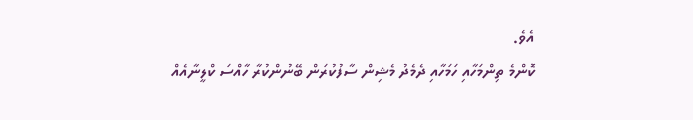އެވެ.
ކޮންމެ ތިންމަހާއި ހަމަހާއި ދެމެދު މެޝިން ސާފުކުރަން ބޭނުންކުރާ ހާއްސަ ކްލީނާއެއް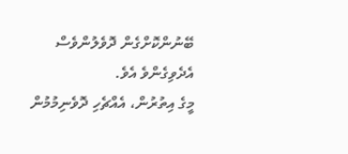ބޭނުންކޮށްގެން ދޮވެލުންވެސް އެދެވިގެންވެ އެވެ.
މީގެ އިތުރުން، އެއްޗެހި ދޮވެނިމުމުން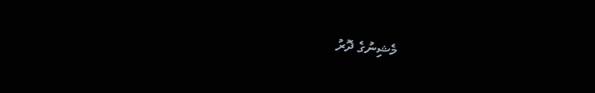މެޝިނުގެ ދޮރު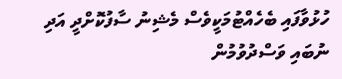ހުޅުވާފައި ބެހެއްޓުމަކީވެސް މެޝިނު ސާފުކޮށްދީ އަދި ނުބައި ވަސްދުވުމުން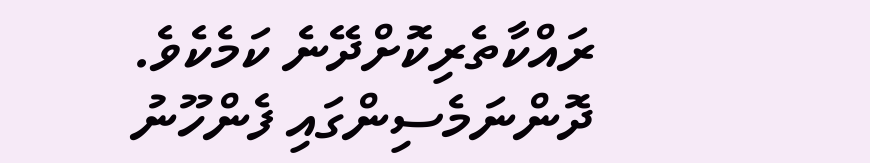ރައްކާތެރިކޮށްދޭނެ ކަމެކެވެ.
ދޮންނަމެސިންގައި ފެންހޫނު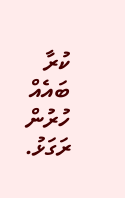ކުރާ ބައެއް ހުރުން ރަގަޅު.